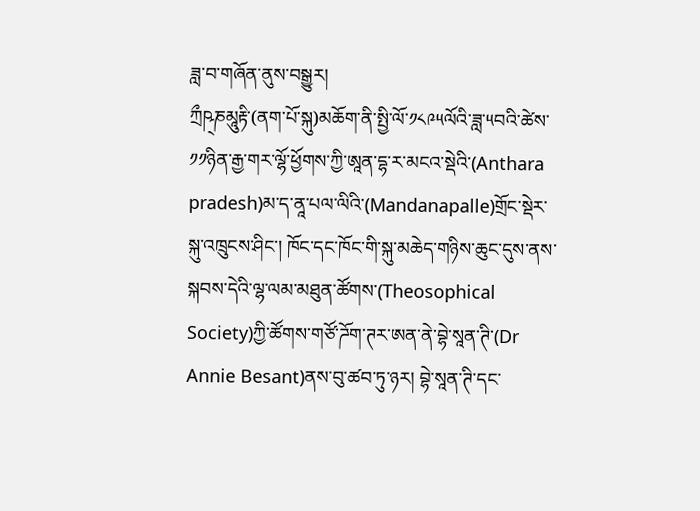ཟླ་བ་གཞོན་ནུས་བསྒྱུར།
ཀྲྀཥ྄ཎམཱུརྟི་(ནག་པོ་སྐུ)མཆོག་ནི་སྤྱི་ལོ་༡༨༩༥ལོའི་ཟླ་༥བའི་ཚེས་༡༡ཉིན་རྒྱ་གར་ལྷོ་ཕྱོགས་ཀྱི་ཨཱན་དྷ་ར་མངའ་སྡེའི་(Anthara pradesh)མ་ད་ནཱ་པལ་ལིའི་(Mandanapalle)གྲོང་སྡེར་སྐུ་འཁྲུངས་ཤིང་། ཁོང་དང་ཁོང་གི་སྐུ་མཆེད་གཉིས་ཆུང་དུས་ནས་སྐབས་དེའི་ལྷ་ལམ་མཐུན་ཚོགས་(Theosophical Society)ཀྱི་ཚོགས་གཙོ་ཌོག་ཊར་ཨན་ནེ་བྷེ་སཱན་ཊི་(Dr Annie Besant)ནས་བུ་ཚབ་ཏུ་ཉར། བྷེ་སཱན་ཊི་དང་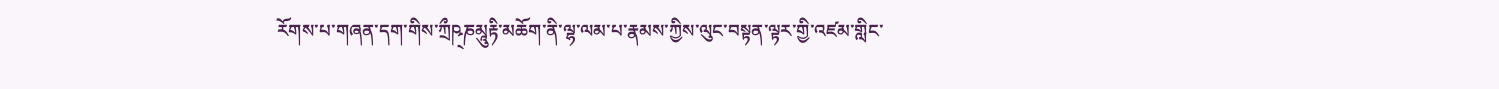རོགས་པ་གཞན་དག་གིས་ཀྲྀཥ྄ཎམཱུརྟི་མཆོག་ནི་ལྷ་ལམ་པ་རྣམས་ཀྱིས་ལུང་བསྟན་ལྟར་གྱི་འཛམ་གླིང་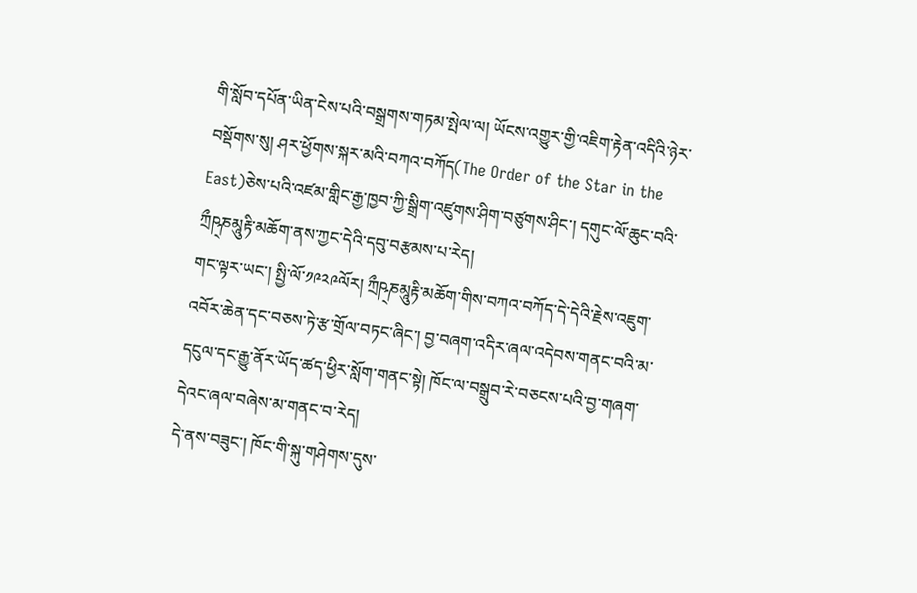གི་སློབ་དཔོན་ཡིན་ངེས་པའི་བསྒྲགས་གཏམ་སྤེལ་ལ། ཡོངས་འགྱུར་གྱི་འཇིག་རྟེན་འདིའི་ཉེར་བསྡོགས་སུ། ཤར་ཕྱོགས་སྐར་མའི་བཀའ་བཀོད(The Order of the Star in the East)ཅེས་པའི་འཛམ་གླིང་རྒྱ་ཁྱབ་ཀྱི་སྒྲིག་འཛུགས་ཤིག་བཙུགས་ཤིང་། དགུང་ལོ་ཆུང་བའི་ཀྲྀཥ྄ཎམཱུརྟི་མཆོག་ནས་ཀྱང་དེའི་དབུ་བརྩམས་པ་རེད།
གང་ལྟར་ཡང་། སྤྱི་ལོ་༡༩༢༩ལོར། ཀྲྀཥ྄ཎམཱུརྟི་མཆོག་གིས་བཀའ་བཀོད་དེ་དེའི་རྗེས་འཇུག་འབོར་ཆེན་དང་བཅས་ཏེ་རྩ་གྲོལ་བཏང་ཞིང་། བྱ་བཞག་འདིར་ཞལ་འདེབས་གནང་བའི་མ་དངུལ་དང་རྒྱུ་ནོར་ཡོད་ཚད་ཕྱིར་སློག་གནང་སྟེ། ཁོང་ལ་བསྒྲུབ་རེ་བཅངས་པའི་བྱ་གཞག་དེའང་ཞལ་བཞེས་མ་གནང་བ་རེད།
དེ་ནས་བཟུང་། ཁོང་གི་སྐུ་གཤེགས་དུས་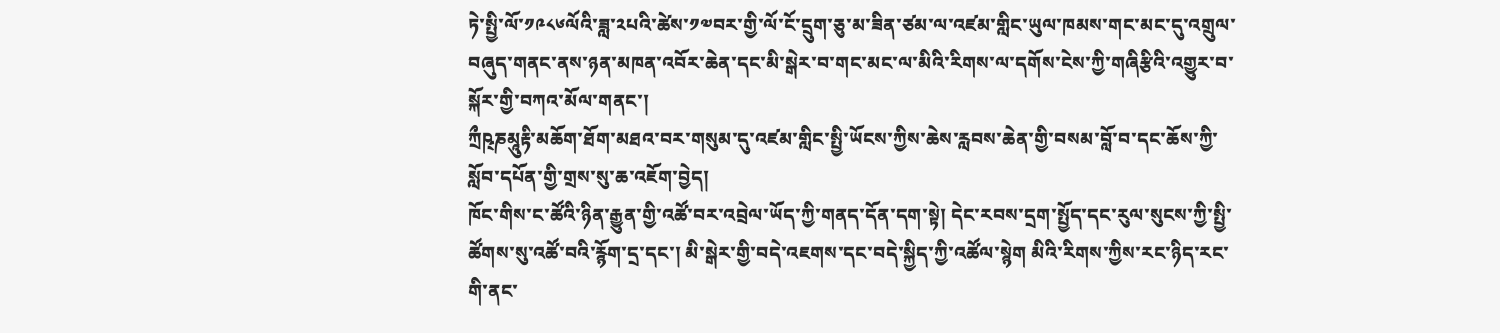ཏེ་སྤྱི་ལོ་༡༩༨༦ལོའི་ཟླ་༢པའི་ཚེས་༡༧བར་གྱི་ལོ་ངོ་དྲུག་ཅུ་མ་ཟིན་ཙམ་ལ་འཛམ་གླིང་ཡུལ་ཁམས་གང་མང་དུ་འགྲུལ་བཞུད་གནང་ནས་ཉན་མཁན་འབོར་ཆེན་དང་མི་སྒེར་བ་གང་མང་ལ་མིའི་རིགས་ལ་དགོས་ངེས་ཀྱི་གཞིརྩིའི་འགྱུར་བ་སྐོར་གྱི་བཀའ་མོལ་གནང་།
ཀྲྀཥ྄ཎམཱུརྟི་མཆོག་ཐོག་མཐའ་བར་གསུམ་དུ་འཛམ་གླིང་སྤྱི་ཡོངས་ཀྱིས་ཆེས་རླབས་ཆེན་གྱི་བསམ་བློ་བ་དང་ཆོས་ཀྱི་སློབ་དཔོན་གྱི་གྲས་སུ་ཆ་འཇོག་བྱེད།
ཁོང་གིས་ང་ཚོའི་ཉིན་རྒྱུན་གྱི་འཚོ་བར་འབྲེལ་ཡོད་ཀྱི་གནད་དོན་དག་སྟེ། དེང་རབས་དྲག་སྤྱོད་དང་རུལ་སུངས་ཀྱི་སྤྱི་ཚོགས་སུ་འཚོ་བའི་རྙོག་དྲ་དང་། མི་སྒེར་གྱི་བདེ་འཇགས་དང་བདེ་སྐྱིད་ཀྱི་འཚོལ་སྙེག མིའི་རིགས་ཀྱིས་རང་ཉིད་རང་གི་ནང་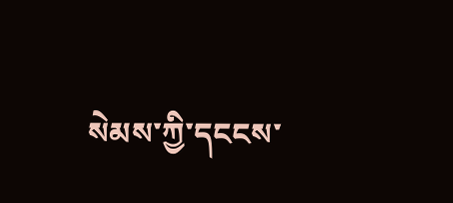སེམས་ཀྱི་དངངས་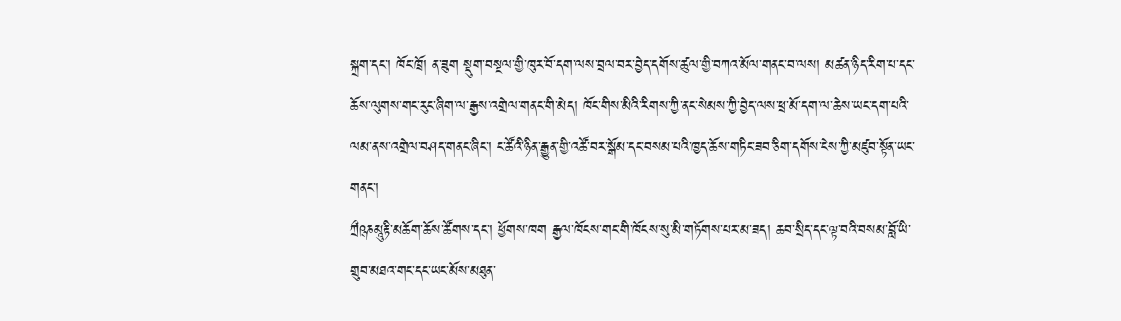སྐྲག་དང་། ཁོང་ཁྲོ། ན་ཟུག སྡུག་བསྔལ་གྱི་ཁུར་བོ་དག་ལས་བྲལ་བར་བྱེད་དགོས་ཚུལ་གྱི་བཀའ་མོལ་གནང་བ་ལས། མཚན་ཉིད་རིག་པ་དང་ཆོས་ལུགས་གང་རུང་ཞིག་ལ་རྒྱས་འགྲེལ་གནང་གི་མེད། ཁོང་གིས་མིའི་རིགས་ཀྱི་ནང་སེམས་ཀྱི་བྱེད་ལས་ཕྲ་མོ་དག་ལ་ཆེས་ཡང་དག་པའི་ལམ་ནས་འགྲེལ་བཤད་གནང་ཞིང་། ང་ཚོའི་ཉིན་རྒྱུན་གྱི་འཚོ་བར་སྒོམ་དང་བསམ་པའི་ཁྱད་ཆོས་གཏིང་ཟབ་ཅིག་དགོས་ངེས་ཀྱི་མཛུབ་སྟོན་ཡང་གནང་།
ཀྲྀཥ྄ཎམཱུརྟི་མཆོག་ཆོས་ཚོགས་དང་། ཕྱོགས་ཁག རྒྱལ་ཁོངས་གང་གི་ཁོངས་སུ་མི་གཏོགས་པར་མ་ཟད། ཆབ་སྲིད་དང་ལྟ་བའི་བསམ་བློ་ཡི་གྲུབ་མཐའ་གང་དང་ཡང་མོས་མཐུན་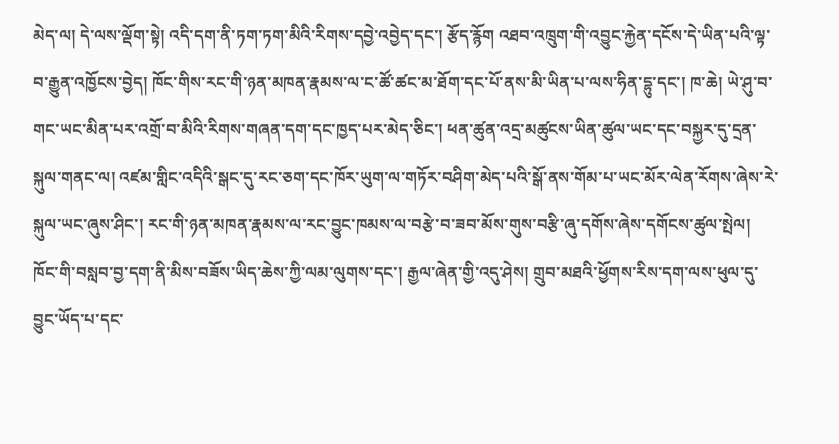མེད་ལ། དེ་ལས་ལྡོག་སྟེ། འདི་དག་ནི་ཏག་ཏག་མིའི་རིགས་དབྱེ་འབྱེད་དང་། རྩོད་རྙོག འཐབ་འཁྲུག་གི་འབྱུང་རྐྱེན་དངོས་དེ་ཡིན་པའི་ལྟ་བ་རྒྱུན་འཁྱོངས་བྱེད། ཁོང་གིས་རང་གི་ཉན་མཁན་རྣམས་ལ་ང་ཚོ་ཚང་མ་ཐོག་དང་པོ་ནས་མི་ཡིན་པ་ལས་ཧིན་དྷུ་དང་། ཁ་ཆེ། ཡེ་ཤུ་བ་གང་ཡང་མིན་པར་འགྲོ་བ་མིའི་རིགས་གཞན་དག་དང་ཁྱད་པར་མེད་ཅིང་། ཕན་ཚུན་འདྲ་མཚུངས་ཡིན་ཚུལ་ཡང་དང་བསྐྱར་དུ་དྲན་སྐུལ་གནང་ལ། འཛམ་གླིང་འདིའི་སྒང་དུ་རང་ཅག་དང་ཁོར་ཡུག་ལ་གཏོར་བཤིག་མེད་པའི་སྒོ་ནས་གོམ་པ་ཡང་མོར་ལེན་རོགས་ཞེས་རེ་སྐུལ་ཡང་ཞུས་ཤིང་། རང་གི་ཉན་མཁན་རྣམས་ལ་རང་བྱུང་ཁམས་ལ་བརྩེ་བ་ཟབ་མོས་གུས་བརྩི་ཞུ་དགོས་ཞེས་དགོངས་ཚུལ་སྤེལ། ཁོང་གི་བསླབ་བྱ་དག་ནི་མིས་བཟོས་ཡིད་ཆེས་ཀྱི་ལམ་ལུགས་དང་། རྒྱལ་ཞེན་གྱི་འདུ་ཤེས། གྲུབ་མཐའི་ཕྱོགས་རིས་དག་ལས་ཕུལ་དུ་བྱུང་ཡོད་པ་དང་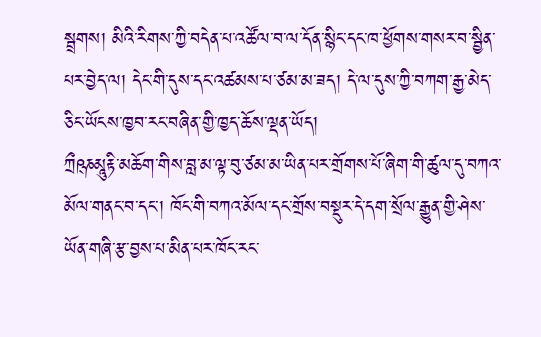སྦྲགས། མིའི་རིགས་ཀྱི་བདེན་པ་འཚོལ་བ་ལ་དོན་སྙིང་དང་ཁ་ཕྱོགས་གསར་བ་སྦྱིན་པར་བྱེད་ལ། དེང་གི་དུས་དང་འཚམས་པ་ཙམ་མ་ཟད། དེ་ལ་དུས་ཀྱི་བཀག་རྒྱ་མེད་ཅིང་ཡོངས་ཁྱབ་རང་བཞིན་གྱི་ཁྱད་ཆོས་ལྡན་ཡོད།
ཀྲྀཥ྄ཎམཱུརྟི་མཆོག་གིས་བླ་མ་ལྟ་བུ་ཙམ་མ་ཡིན་པར་གྲོགས་པོ་ཞིག་གི་ཚུལ་དུ་བཀའ་མོལ་གནང་བ་དང་། ཁོང་གི་བཀའ་མོལ་དང་གྲོས་བསྡུར་དེ་དག་སྲོལ་རྒྱུན་གྱི་ཤེས་ཡོན་གཞི་རྩ་བྱས་པ་མིན་པར་ཁོང་རང་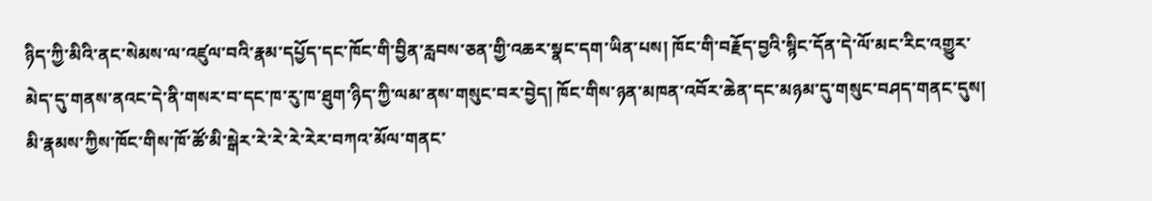ཉིད་ཀྱི་མིའི་ནང་སེམས་ལ་འཛུལ་བའི་རྣམ་དཔྱོད་དང་ཁོང་གི་བྱིན་རླབས་ཅན་གྱི་འཆར་སྣང་དག་ཡིན་པས། ཁོང་གི་བརྗོད་བྱའི་སྙིང་དོན་དེ་ལོ་མང་རིང་འགྱུར་མེད་དུ་གནས་ནའང་དེ་ནི་གསར་བ་དང་ཁ་རུ་ཁ་ཐུག་ཉིད་ཀྱི་ལམ་ནས་གསུང་བར་བྱེད། ཁོང་གིས་ཉན་མཁན་འབོར་ཆེན་དང་མཉམ་དུ་གསུང་བཤད་གནང་དུས། མི་རྣམས་ཀྱིས་ཁོང་གིས་ཁོ་ཚོ་མི་སྒེར་རེ་རེ་རེ་རེར་བཀའ་མོལ་གནང་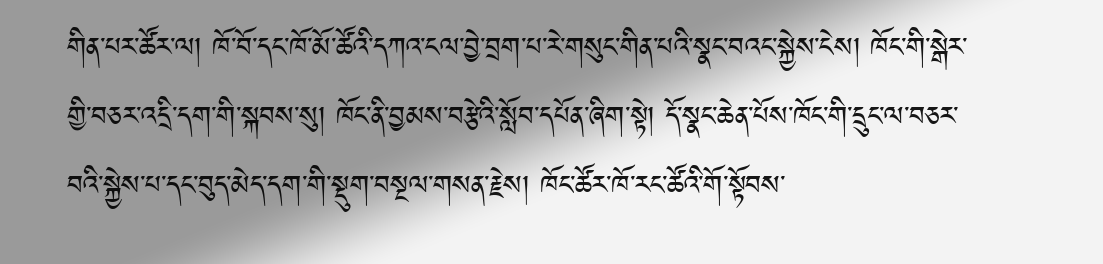གིན་པར་ཚོར་ལ། ཁོ་བོ་དང་ཁོ་མོ་ཚོའི་དཀའ་ངལ་བྱེ་བྲག་པ་རེ་གསུང་གིན་པའི་སྣང་བའང་སྐྱེས་ངེས། ཁོང་གི་སྒེར་གྱི་བཅར་འདྲི་དག་གི་སྐབས་སུ། ཁོང་ནི་བྱམས་བརྩེའི་སློབ་དཔོན་ཞིག་སྟེ། དོ་སྣང་ཆེན་པོས་ཁོང་གི་དྲུང་ལ་བཅར་བའི་སྐྱེས་པ་དང་བུད་མེད་དག་གི་སྡུག་བསྔལ་གསན་རྗེས། ཁོང་ཚོར་ཁོ་རང་ཚོའི་གོ་སྟོབས་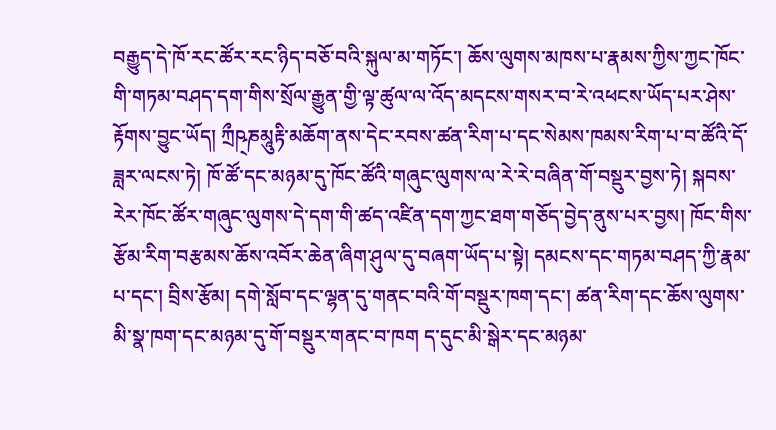བརྒྱུད་དེ་ཁོ་རང་ཚོར་རང་ཉིད་བཅོ་བའི་སྐུལ་མ་གཏོང་། ཆོས་ལུགས་མཁས་པ་རྣམས་ཀྱིས་ཀྱང་ཁོང་གི་གཏམ་བཤད་དག་གིས་སྲོལ་རྒྱུན་གྱི་ལྟ་ཚུལ་ལ་འོད་མདངས་གསར་བ་རེ་འཕངས་ཡོད་པར་ཤེས་རྟོགས་བྱུང་ཡོད། ཀྲྀཥ྄ཎམཱུརྟི་མཆོག་ནས་དེང་རབས་ཚན་རིག་པ་དང་སེམས་ཁམས་རིག་པ་བ་ཚོའི་དོ་ཟླར་ལངས་ཏེ། ཁོ་ཚོ་དང་མཉམ་དུ་ཁོང་ཚོའི་གཞུང་ལུགས་ལ་རེ་རེ་བཞིན་གོ་བསྡུར་བྱས་ཏེ། སྐབས་རེར་ཁོང་ཚོར་གཞུང་ལུགས་དེ་དག་གི་ཚད་འཛིན་དག་ཀྱང་ཐག་གཅོད་བྱེད་ནུས་པར་བྱས། ཁོང་གིས་རྩོམ་རིག་བརྩམས་ཆོས་འབོར་ཆེན་ཞིག་ཤུལ་དུ་བཞག་ཡོད་པ་སྟེ། དམངས་དང་གཏམ་བཤད་ཀྱི་རྣམ་པ་དང་། བྲིས་རྩོམ། དགེ་སློབ་དང་ལྷན་དུ་གནང་བའི་གོ་བསྡུར་ཁག་དང་། ཚན་རིག་དང་ཆོས་ལུགས་མི་སྣ་ཁག་དང་མཉམ་དུ་གོ་བསྡུར་གནང་བ་ཁག ད་དུང་མི་སྒེར་དང་མཉམ་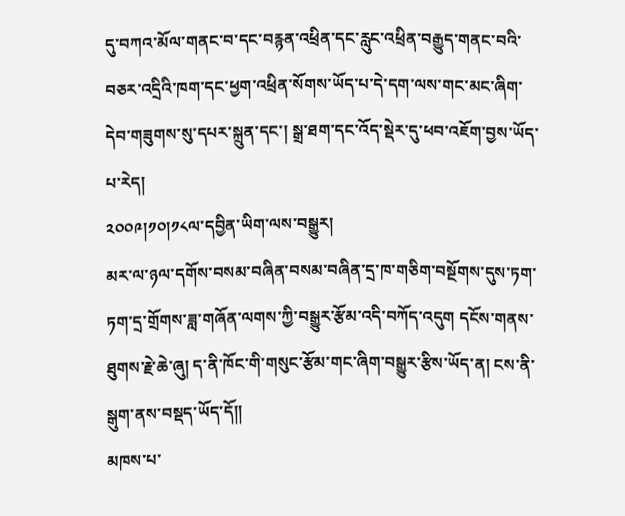དུ་བཀའ་མོལ་གནང་བ་དང་བརྙན་འཕྲིན་དང་རླུང་འཕྲིན་བརྒྱུད་གནང་བའི་བཅར་འདྲིའི་ཁག་དང་ཕྱག་འཕྲིན་སོགས་ཡོད་པ་དེ་དག་ལས་གང་མང་ཞིག་དེབ་གཟུགས་སུ་དཔར་སྐྲུན་དང་། སྒྲ་ཐག་དང་འོད་སྡེར་དུ་ཕབ་འཇོག་བྱས་ཡོད་པ་རེད།
༢༠༠༩།༡༠།༡༨ལ་དབྱིན་ཡིག་ལས་བསྒྱུར།
མར་ལ་ཉལ་དགོས་བསམ་བཞིན་བསམ་བཞིན་དྲ་ཁ་གཅིག་བསྔོགས་དུས་ཏག་ཏག་དྲ་གྲོགས་ཟླ་གཞོན་ལགས་ཀྱི་བསྒྱུར་རྩོམ་འདི་བཀོད་འདུག དངོས་གནས་ཐུགས་རྗེ་ཆེ་ཞུ། ད་ནི་ཁོང་གི་གསུང་རྩོམ་གང་ཞིག་བསྒྱུར་རྩིས་ཡོད་ན། ངས་ནི་སྒུག་ནས་བསྡད་ཡོད་དོ།།
མཁས་པ་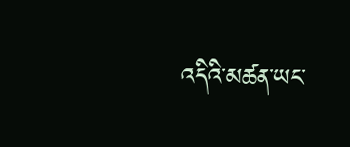འདིའི་མཚན་ཡང་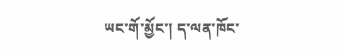ཡང་གོ་མྱོང་། ད་ལན་ཁོང་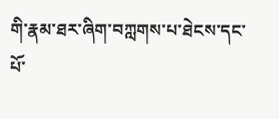གི་རྣམ་ཐར་ཞིག་བཀླགས་པ་ཐེངས་དང་པོ་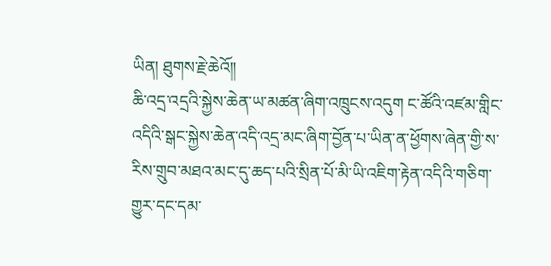ཡིན། ཐུགས་རྗེ་ཆེའོ༎
ཆི་འདྲ་འདྲའི་སྐྱེས་ཆེན་ཡ་མཚན་ཞིག་འཁྲུངས་འདུག ང་ཚོའི་འཛམ་གླིང་འདིའི་སྒང་སྐྱེས་ཆེན་འདི་འདྲ་མང་ཞིག་བྱོན་པ་ཡིན་ན་ཕྱོགས་ཞེན་གྱི་ས་རིས་གྲུབ་མཐའ་མང་དུ་ཆད་པའི་སྲིན་པོ་མི་ཡི་འཇིག་རྟེན་འདིའི་གཅིག་གྱུར་དང་དམ་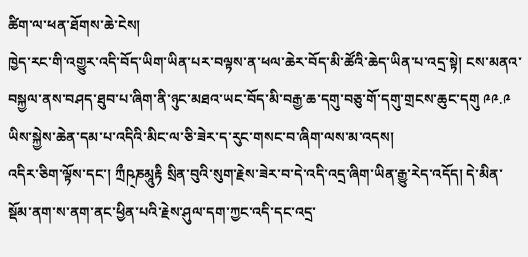ཚིག་ལ་ཕན་ཐོགས་ཆེ་ངེས།
ཁྱེད་རང་གི་འགྱུར་འདི་བོད་ཡིག་ཡིན་པར་བལྟས་ན་ཕལ་ཆེར་བོད་མི་ཚོའི་ཆེད་ཡིན་པ་འདྲ་སྟེ། ངས་མནའ་བསྐྱལ་ནས་བཤད་ཐུབ་པ་ཞིག་ནི་ཉུང་མཐའ་ཡང་བོད་མི་བརྒྱ་ཆ་དགུ་བཅུ་གོ་དགུ་གྲངས་ཆུང་དགུ ༩༩.༩ ཡིས་སྐྱེས་ཆེན་དམ་པ་འདིའི་མིང་ལ་ཅི་ཟེར་ད་རུང་གསང་བ་ཞིག་ལས་མ་འདས།
འདིར་ཅིག་ལྟོས་དང་། ཀྲྀཥ྄ཎམཱུརྟི སྲིན་བུའི་སུག་རྗེས་ཟེར་བ་དེ་འདི་འདྲ་ཞིག་ཡིན་རྒྱུ་རེད་འདོད། དེ་མིན་སྡོམ་ནག་ས་ནག་ནང་ཕྱིན་པའི་རྗེས་ཤུལ་དག་ཀྱང་འདི་དང་འདྲ་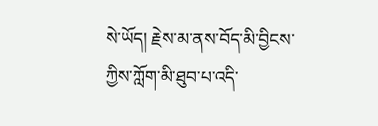སེ་ཡོད། རྗེས་མ་ནས་བོད་མི་བྱིངས་ཀྱིས་ཀློག་མི་ཐུབ་པ་འདི་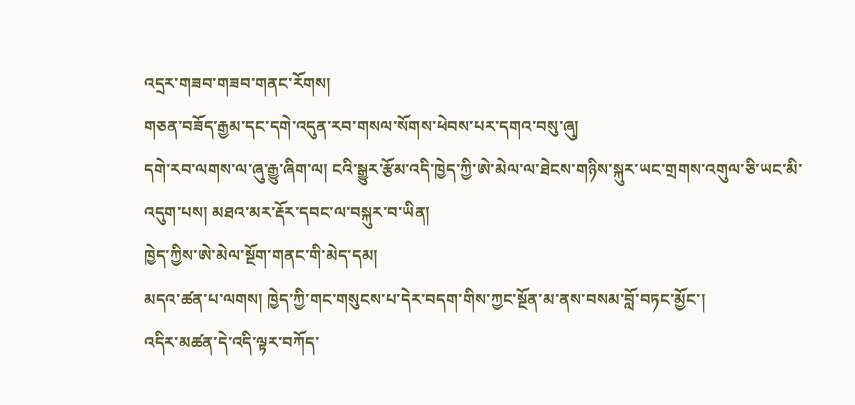འདྲར་གཟབ་གཟབ་གནང་རོགས།
གཅན་བཟོད་རྒྱམ་དང་དགེ་འདུན་རབ་གསལ་སོགས་ཕེབས་པར་དགའ་བསུ་ཞུ།
དགེ་རབ་ལགས་ལ་ཞུ་རྒྱུ་ཞིག་ལ། ངའི་སྒྱུར་རྩོམ་འདི་ཁྱེད་ཀྱི་ཨེ་མེལ་ལ་ཐེངས་གཉིས་སྐུར་ཡང་གྲགས་འགུལ་ཅི་ཡང་མི་འདུག་པས། མཐའ་མར་རྡོར་དབང་ལ་བསྐུར་བ་ཡིན།
ཁྱེད་ཀྱིས་ཨེ་མེལ་སྔོག་གནང་གི་མེད་དམ།
མདའ་ཚན་པ་ལགས། ཁྱེད་ཀྱི་གང་གསུངས་པ་དེར་བདག་གིས་ཀྱང་སྔོན་མ་ནས་བསམ་བློ་བཏང་མྱོང་།
འདིར་མཚན་དེ་འདི་ལྟར་བཀོད་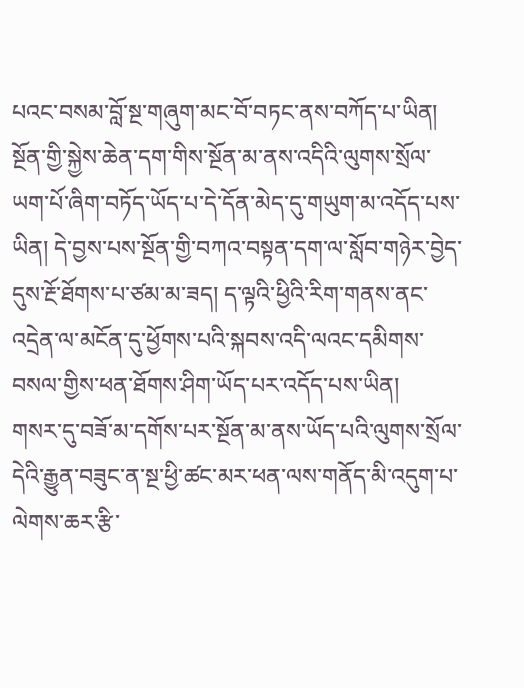པའང་བསམ་བློ་སྔ་གཞུག་མང་བོ་བཏང་ནས་བཀོད་པ་ཡིན།
སྔོན་གྱི་སྐྱེས་ཆེན་དག་གིས་སྔོན་མ་ནས་འདིའི་ལུགས་སྲོལ་ཡག་པོ་ཞིག་བཏོད་ཡོད་པ་དེ་དོན་མེད་དུ་གཡུག་མ་འདོད་པས་ཡིན། དེ་བྱས་པས་སྔོན་གྱི་བཀའ་བསྟན་དག་ལ་སློབ་གཉེར་བྱེད་དུས་རྔོ་ཐོགས་པ་ཙམ་མ་ཟད། ད་ལྟའི་ཕྱིའི་རིག་གནས་ནང་འདྲེན་ལ་མངོན་དུ་ཕྱོགས་པའི་སྐབས་འདི་ལའང་དམིགས་བསལ་གྱིས་ཕན་ཐོགས་ཤིག་ཡོད་པར་འདོད་པས་ཡིན།
གསར་དུ་བཟོ་མ་དགོས་པར་སྔོན་མ་ནས་ཡོད་པའི་ལུགས་སྲོལ་དེའི་རྒྱུན་བཟུང་ན་སྔ་ཕྱི་ཚང་མར་ཕན་ལས་གནོད་མི་འདུག་པ་ལེགས་ཆར་རྩི་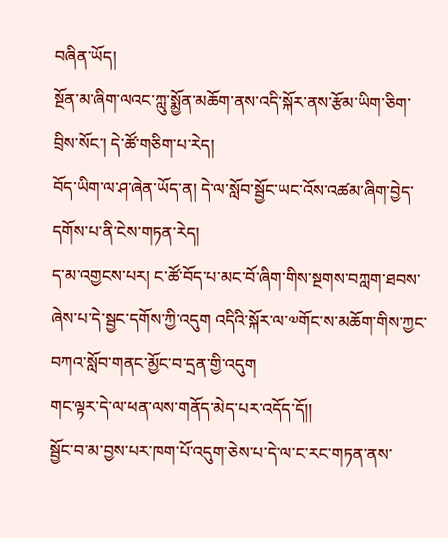བཞིན་ཡོད།
སྔོན་མ་ཞིག་ལའང་ཀླུ་སྨྱོན་མཆོག་ནས་འདི་སྐོར་ནས་རྩོམ་ཡིག་ཅིག་བྲིས་སོང་། དེ་ཚོ་གཅིག་པ་རེད།
བོད་ཡིག་ལ་ཤ་ཞེན་ཡོད་ན། དེ་ལ་སློབ་སྦྱོང་ཡང་འོས་འཚམ་ཞིག་བྱེད་དགོས་པ་ནི་ངེས་གཏན་རེད།
ད་མ་འགྱངས་པར། ང་ཚོ་བོད་པ་མང་བོ་ཞིག་གིས་སྔགས་བཀླག་ཐབས་ཞེས་པ་དེ་སྦྱང་དགོས་ཀྱི་འདུག འདིའི་སྐོར་ལ་༧གོང་ས་མཆོག་གིས་ཀྱང་བཀའ་སློབ་གནང་མྱོང་བ་དྲན་གྱི་འདུག
གང་ལྟར་དེ་ལ་ཕན་ལས་གནོད་མེད་པར་འདོད་དོ།།
སྦྱོང་བ་མ་བྱས་པར་ཁག་པོ་འདུག་ཅེས་པ་དེ་ལ་ང་རང་གཏན་ནས་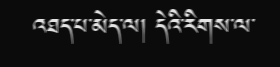འཐད་པ་མེད་ལ། དེའི་རིགས་ལ་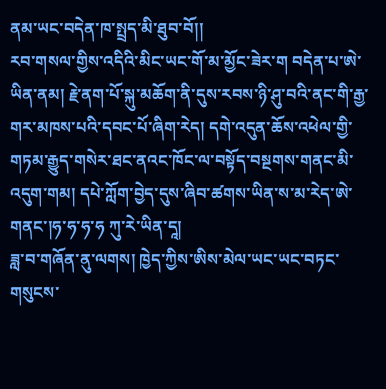ནམ་ཡང་བདེན་ཁ་སྤྲད་མི་ཐུབ་བོ།།
རབ་གསལ་གྱིས་འདིའི་མིང་ཡང་གོ་མ་མྱོང་ཟེར་ག བདེན་པ་ཨེ་ཡིན་ནམ། རྗེ་ནག་པོ་སྐུ་མཆོག་ནི་དུས་རབས་ཉི་ཤུ་བའི་ནང་གི་རྒྱ་གར་མཁས་པའི་དབང་པོ་ཞིག་རེད། དགེ་འདུན་ཆོས་འཕེལ་གྱི་གཏམ་རྒྱུད་གསེར་ཐང་ནའང་ཁོང་ལ་བསྟོད་བསྔགས་གནང་མི་འདུག་གམ། དཔེ་ཀློག་བྱེད་དུས་ཞིབ་ཚགས་ཡིན་ས་མ་རེད་ཨེ་གནང་།ཧ་ཧ་ཧ་ཧ ཀུ་རེ་ཡིན་དཱ།
ཟླ་བ་གཞོན་ནུ་ལགས། ཁྱེད་ཀྱིས་ཨིས་མེལ་ཡང་ཡང་བཏང་གསུངས་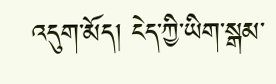འདུག་མོད། ངེད་ཀྱི་ཡིག་སྒམ་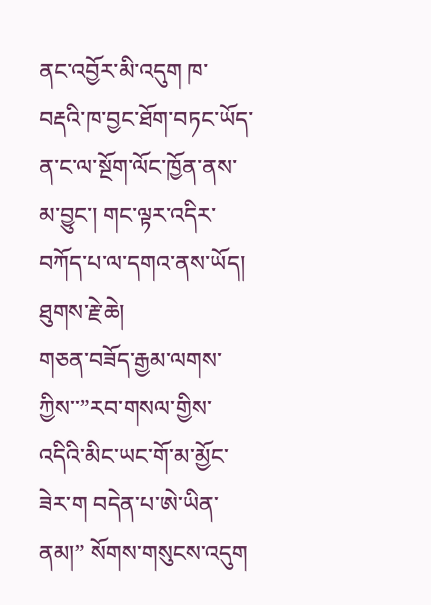ནང་འབྱོར་མི་འདུག ཁ་བརྡའི་ཁ་བྱང་ཐོག་བཏང་ཡོད་ན་ང་ལ་སྔོག་ལོང་ཁྱོན་ནས་མ་བྱུང་། གང་ལྟར་འདིར་བཀོད་པ་ལ་དགའ་ནས་ཡོད། ཐུགས་རྗེ་ཆེ།
གཅན་བཟོད་རྒྱམ་ལགས་ཀྱིས་་”རབ་གསལ་གྱིས་འདིའི་མིང་ཡང་གོ་མ་མྱོང་ཟེར་ག བདེན་པ་ཨེ་ཡིན་ནམ།” སོགས་གསུངས་འདུག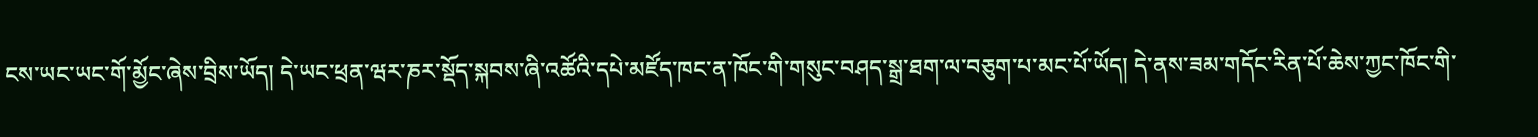ངས་ཡང་ཡང་གོ་མྱོང་ཞེས་བྲིས་ཡོད། དེ་ཡང་ཕྲན་ཝཪ་ཎར་སྡོད་སྐབས་ཞི་འཚོའི་དཔེ་མཛོད་ཁང་ན་ཁོང་གི་གསུང་བཤད་སྒྲ་ཐག་ལ་བཅུག་པ་མང་པོ་ཡོད། དེ་ནས་ཟམ་གདོང་རིན་པོ་ཆེས་ཀྱང་ཁོང་གི་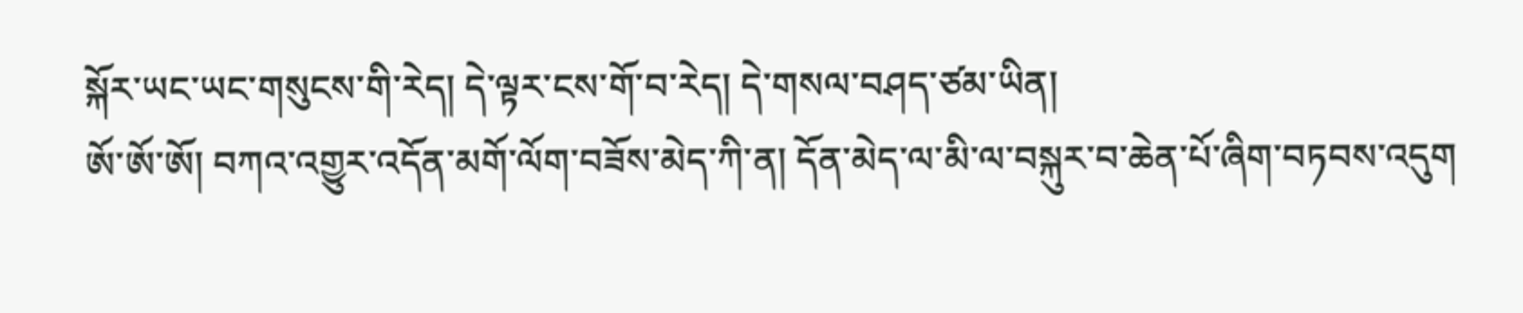སྐོར་ཡང་ཡང་གསུངས་གི་རེད། དེ་ལྟར་ངས་གོ་བ་རེད། དེ་གསལ་བཤད་ཙམ་ཡིན།
ཨོ་ཨོ་ཨོ། བཀའ་འགྱུར་འདོན་མགོ་ལོག་བཟོས་མེད་ཀི་ན། དོན་མེད་ལ་མི་ལ་བསྐུར་བ་ཆེན་པོ་ཞིག་བཏབས་འདུག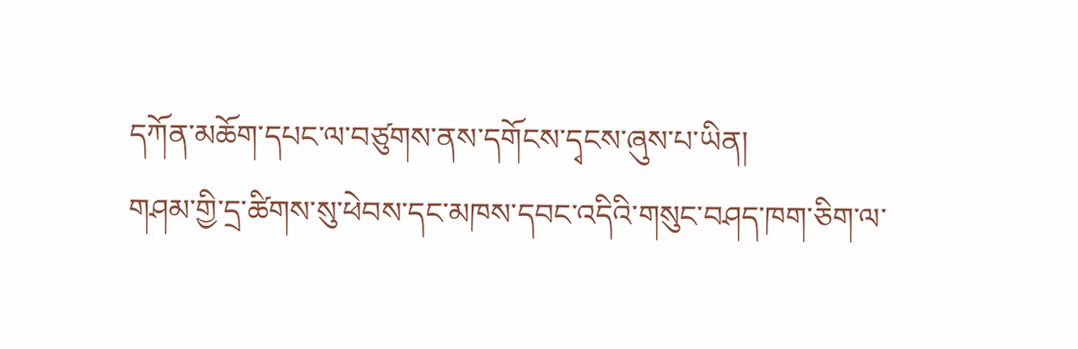དཀོན་མཆོག་དཔང་ལ་བཙུགས་ནས་དགོངས་དྭངས་ཞུས་པ་ཡིན།
གཤམ་གྱི་དྲ་ཚིགས་སུ་ཕེབས་དང་མཁས་དབང་འདིའི་གསུང་བཤད་ཁག་ཅིག་ལ་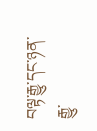བལྟ་རྒྱུ་དང་ཉན་རྒྱུ་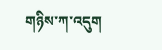གཉིས་ཀ་འདུག